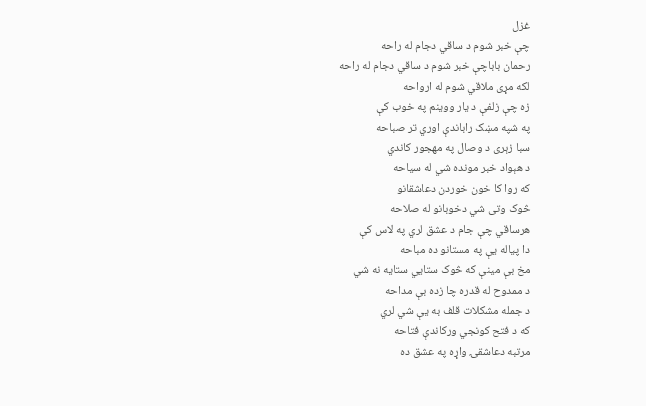غزل
چې خبر شوم د ساقي دجام له راحه
رحمان باباچې خبر شوم د ساقي دجام له راحه
لکه مړی ملاقي شوم له ارواحه
زه چې زلفې د يار ووينم په خوب کې
په شپه مښک راباندې اوري تر صباحه
سبا زېری د وصال په مهجور کاندي
د هېواد خبر مونده شي له سياحه
که روا کا خون خوردن دعاشقانو
څوک وتی شي دخوبانو له صلاحه
هرساقي چې جام د عشق لري په لاس کې
دا پياله يې په مستانو ده مباحه
مخ بې مينې که څوک ستايي ستايه نه شي
د ممدوح له قدره چا زده بې مداحه
د جمله مشکلات قلف به يې شي لري
که د فتح کونجي ورکاندې فتاحه
مرتبه دعاشقۍ واړه په عشق ده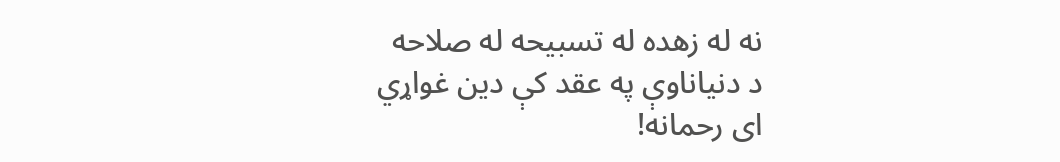نه له زهده له تسبيحه له صلاحه
د دنياناوې په عقد کې دين غواړي
ای رحمانه!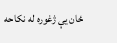ځان يې ژغوره له نکاحه